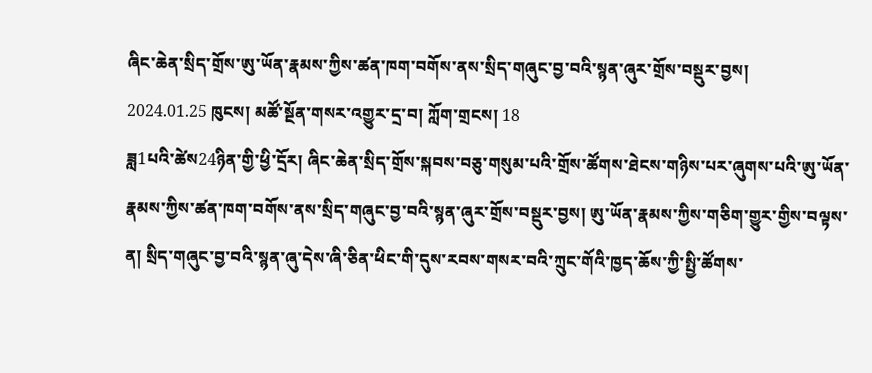ཞིང་ཆེན་སྲིད་གྲོས་ཨུ་ཡོན་རྣམས་ཀྱིས་ཚན་ཁག་བགོས་ནས་སྲིད་གཞུང་བྱ་བའི་སྙན་ཞུར་གྲོས་བསྡུར་བྱས།
2024.01.25 ཁུངས། མཚོ་སྔོན་གསར་འགྱུར་དྲ་བ། ཀློག་གྲངས། 18
ཟླ1པའི་ཚེས24ཉིན་གྱི་ཕྱི་དྲོར། ཞིང་ཆེན་སྲིད་གྲོས་སྐབས་བཅུ་གསུམ་པའི་གྲོས་ཚོགས་ཐེངས་གཉིས་པར་ཞུགས་པའི་ཨུ་ཡོན་རྣམས་ཀྱིས་ཚན་ཁག་བགོས་ནས་སྲིད་གཞུང་བྱ་བའི་སྙན་ཞུར་གྲོས་བསྡུར་བྱས། ཨུ་ཡོན་རྣམས་ཀྱིས་གཅིག་གྱུར་གྱིས་བལྟས་ན། སྲིད་གཞུང་བྱ་བའི་སྙན་ཞུ་དེས་ཞི་ཅིན་ཕིང་གི་དུས་རབས་གསར་བའི་ཀྲུང་གོའི་ཁྱད་ཆོས་ཀྱི་སྤྱི་ཚོགས་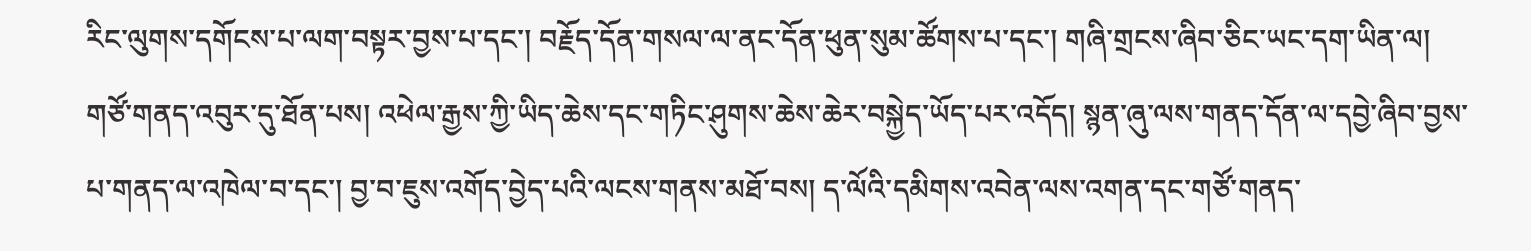རིང་ལུགས་དགོངས་པ་ལག་བསྟར་བྱས་པ་དང་། བརྗོད་དོན་གསལ་ལ་ནང་དོན་ཕུན་སུམ་ཚོགས་པ་དང་། གཞི་གྲངས་ཞིབ་ཅིང་ཡང་དག་ཡིན་ལ། གཙོ་གནད་འབུར་དུ་ཐོན་པས། འཕེལ་རྒྱས་ཀྱི་ཡིད་ཆེས་དང་གཏིང་ཤུགས་ཆེས་ཆེར་བསྐྱེད་ཡོད་པར་འདོད། སྙན་ཞུ་ལས་གནད་དོན་ལ་དབྱེ་ཞིབ་བྱས་པ་གནད་ལ་འཁེལ་བ་དང་། བྱ་བ་ཇུས་འགོད་བྱེད་པའི་ལངས་གནས་མཐོ་བས། ད་ལོའི་དམིགས་འབེན་ལས་འགན་དང་གཙོ་གནད་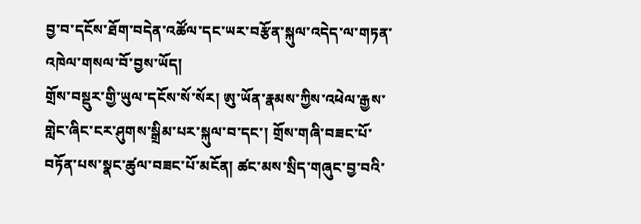བྱ་བ་དངོས་ཐོག་བདེན་འཚོལ་དང་ཡར་བརྩོན་སྐུལ་འདེད་ལ་གཏན་འཁེལ་གསལ་བོ་བྱས་ཡོད།
གྲོས་བསྡུར་གྱི་ཡུལ་དངོས་སོ་སོར། ཨུ་ཡོན་རྣམས་ཀྱིས་འཕེལ་རྒྱས་གླེང་ཞིང་ངར་ཤུགས་སྒྲིམ་པར་སྐུལ་བ་དང་། གྲོས་གཞི་བཟང་པོ་བཏོན་པས་སྣང་ཚུལ་བཟང་པོ་མངོན། ཚང་མས་སྲིད་གཞུང་བྱ་བའི་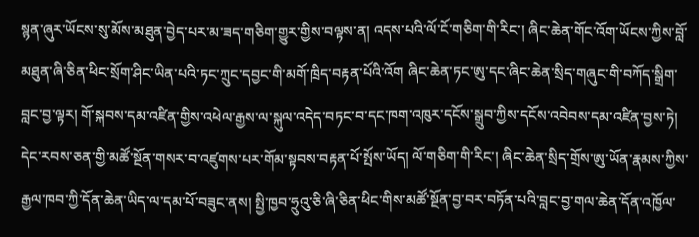སྙན་ཞུར་ཡོངས་སུ་མོས་མཐུན་བྱེད་པར་མ་ཟད་གཅིག་གྱུར་གྱིས་བལྟས་ན། འདས་པའི་ལོ་ངོ་གཅིག་གི་རིང་། ཞིང་ཆེན་གོང་འོག་ཡོངས་ཀྱིས་བློ་མཐུན་ཞི་ཅིན་ཕིང་སྲོག་ཤིང་ཡིན་པའི་ཏང་ཀྲུང་དབྱང་གི་མགོ་ཁྲིད་བརྟན་པོའི་འོག ཞིང་ཆེན་ཏང་ཨུ་དང་ཞིང་ཆེན་སྲིད་གཞུང་གི་བཀོད་སྒྲིག་བླང་བྱ་ལྟར། གོ་སྐབས་དམ་འཛིན་གྱིས་འཕེལ་རྒྱས་ལ་སྐུལ་འདེད་བཏང་བ་དང་ཁག་འཁུར་དངོས་སྒྲུབ་ཀྱིས་དངོས་འབེབས་དམ་འཛིན་བྱས་ཏེ། དེང་རབས་ཅན་གྱི་མཚོ་སྔོན་གསར་བ་འཛུགས་པར་གོམ་སྟབས་བརྟན་པོ་སྤོས་ཡོད། ལོ་གཅིག་གི་རིང་། ཞིང་ཆེན་སྲིད་གྲོས་ཨུ་ཡོན་རྣམས་ཀྱིས་རྒྱལ་ཁབ་ཀྱི་དོན་ཆེན་ཡིད་ལ་དམ་པོ་བཟུང་ནས། སྤྱི་ཁྱབ་ཧྲུའུ་ཅི་ཞི་ཅིན་ཕིང་གིས་མཚོ་སྔོན་བྱ་བར་བཏོན་པའི་བླང་བྱ་གལ་ཆེན་དོན་འཁྱོལ་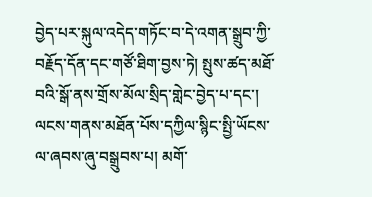བྱེད་པར་སྐུལ་འདེད་གཏོང་བ་དེ་འགན་སྒྲུབ་ཀྱི་བརྗོད་དོན་དང་གཙོ་ཐིག་བྱས་ཏེ། སྤུས་ཚད་མཐོ་བའི་སྒོ་ནས་གྲོས་མོལ་སྲིད་གླེང་བྱེད་པ་དང་། ལངས་གནས་མཐོན་པོས་དཀྱིལ་སྙིང་སྤྱི་ཡོངས་ལ་ཞབས་ཞུ་བསྒྲུབས་པ། མགོ་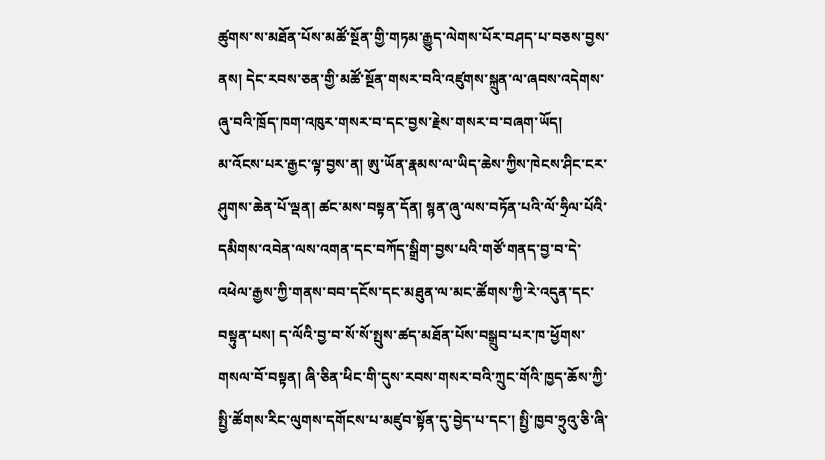ཚུགས་ས་མཐོན་པོས་མཚོ་སྔོན་གྱི་གཏམ་རྒྱུད་ལེགས་པོར་བཤད་པ་བཅས་བྱས་ནས། དེང་རབས་ཅན་གྱི་མཚོ་སྔོན་གསར་བའི་འཛུགས་སྐྲུན་ལ་ཞབས་འདེགས་ཞུ་བའི་ཁྲོད་ཁག་འཁུར་གསར་བ་དང་བྱས་རྗེས་གསར་བ་བཞག་ཡོད།
མ་འོངས་པར་རྒྱང་ལྟ་བྱས་ན། ཨུ་ཡོན་རྣམས་ལ་ཡིད་ཆེས་ཀྱིས་ཁེངས་ཤིང་ངར་ཤུགས་ཆེན་པོ་ལྡན། ཚང་མས་བསྟན་དོན། སྙན་ཞུ་ལས་བཏོན་པའི་ལོ་ཧྲིལ་པོའི་དམིགས་འབེན་ལས་འགན་དང་བཀོད་སྒྲིག་བྱས་པའི་གཙོ་གནད་བྱ་བ་དེ་འཕེལ་རྒྱས་ཀྱི་གནས་བབ་དངོས་དང་མཐུན་ལ་མང་ཚོགས་ཀྱི་རེ་འདུན་དང་བསྟུན་པས། ད་ལོའི་བྱ་བ་སོ་སོ་སྤུས་ཚད་མཐོན་པོས་བསྒྲུབ་པར་ཁ་ཕྱོགས་གསལ་བོ་བསྟན། ཞི་ཅིན་ཕིང་གི་དུས་རབས་གསར་བའི་ཀྲུང་གོའི་ཁྱད་ཆོས་ཀྱི་སྤྱི་ཚོགས་རིང་ལུགས་དགོངས་པ་མཛུབ་སྟོན་དུ་བྱེད་པ་དང་། སྤྱི་ཁྱབ་ཧྲུའུ་ཅི་ཞི་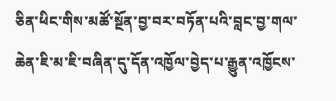ཅིན་ཕིང་གིས་མཚོ་སྔོན་བྱ་བར་བཏོན་པའི་བླང་བྱ་གལ་ཆེན་ཇི་མ་ཇི་བཞིན་དུ་དོན་འཁྱོལ་བྱེད་པ་རྒྱུན་འཁྱོངས་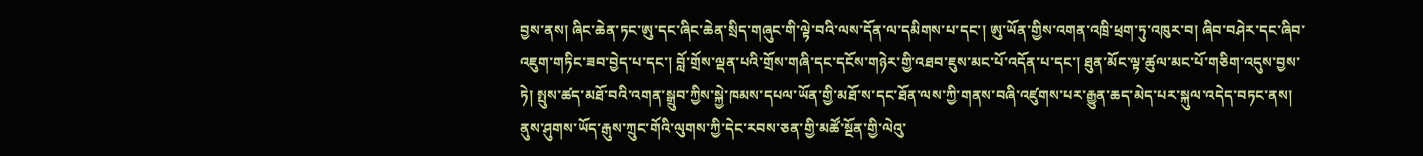བྱས་ནས། ཞིང་ཆེན་ཏང་ཨུ་དང་ཞིང་ཆེན་སྲིད་གཞུང་གི་ལྟེ་བའི་ལས་དོན་ལ་དམིགས་པ་དང་། ཨུ་ཡོན་གྱིས་འགན་འཁྲི་ཕྲག་ཏུ་འཁུར་བ། ཞིབ་བཤེར་དང་ཞིབ་འཇུག་གཏིང་ཟབ་བྱེད་པ་དང་། བློ་གྲོས་ལྡན་པའི་གྲོས་གཞི་དང་དངོས་གཉེར་གྱི་འཐབ་ཇུས་མང་པོ་འདོན་པ་དང་། ཐུན་མོང་ལྟ་ཚུལ་མང་པོ་གཅིག་འདུས་བྱས་ཏེ། སྤུས་ཚད་མཐོ་བའི་འགན་སྒྲུབ་ཀྱིས་སྐྱེ་ཁམས་དཔལ་ཡོན་གྱི་མཐོ་ས་དང་ཐོན་ལས་ཀྱི་གནས་བཞི་འཛུགས་པར་རྒྱུན་ཆད་མེད་པར་སྐུལ་འདེད་བཏང་ནས། ནུས་ཤུགས་ཡོད་རྒུས་ཀྲུང་གོའི་ལུགས་ཀྱི་དེང་རབས་ཅན་གྱི་མཚོ་སྔོན་གྱི་ལེའུ་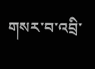གསར་བ་འབྲི་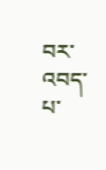བར་འབད་པ་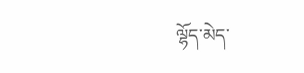ལྷོད་མེད་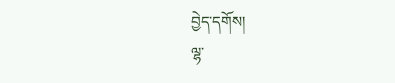བྱེད་དགོས།
ལྷ་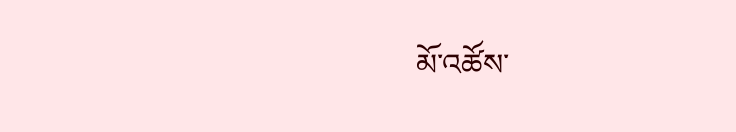མོ་འཚོས་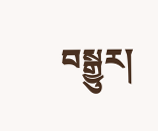བསྒྱུར།